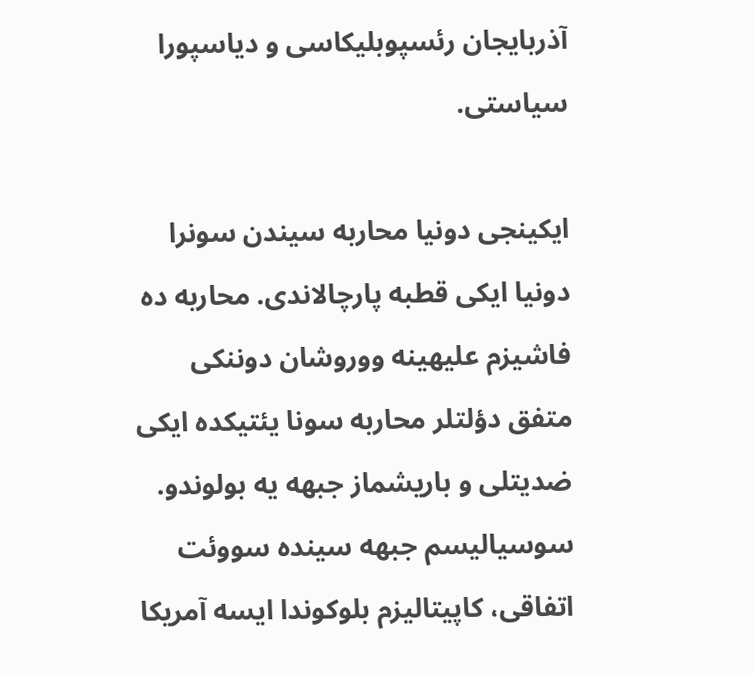آذربایجان رئسپوبلیکاسی و دیاسپورا سیاستی.

ایکینجی دونیا محاربه سیندن سونرا دونیا ایکی قطبه پارچالاندی. محاربه ده فاشیزم علیهینه ووروشان دوننکی متفق دؤلتلر محاربه سونا یئتیکده ایکی ضدیتلی و باریشماز جبهه یه بولوندو. سوسیالیسم جبهه سینده سووئت اتفاقی، کاپیتالیزم بلوکوندا ایسه آمریکا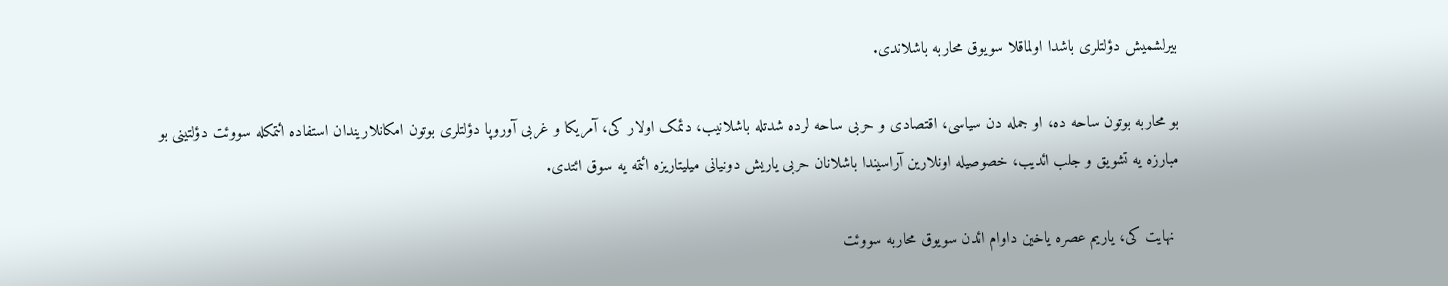بیرلشمیش دؤلتلری باشدا اولماقلا سویوق محاربه باشلاندی.

بو محاربه بوتون ساحه ده، او جمله دن سیاسی، اقتصادی و حربی ساحه لرده شدتله باشلانیب، دئمک اولار کی، آمریکا و غربی آوروپا دؤلتلری بوتون امکانلاریندان استفاده ائتمکله سووئت دؤلتینی بو مبارزه یه تشویق و جلب ائدیب، خصوصیله اونلارین آراسیندا باشلانان حربی یاریش دونیانی میلیتاریزه ائتمه یه سوق ائتدی.

 نهایت کی، یاریم عصره یاخین داوام ائدن سویوق محاربه سووئت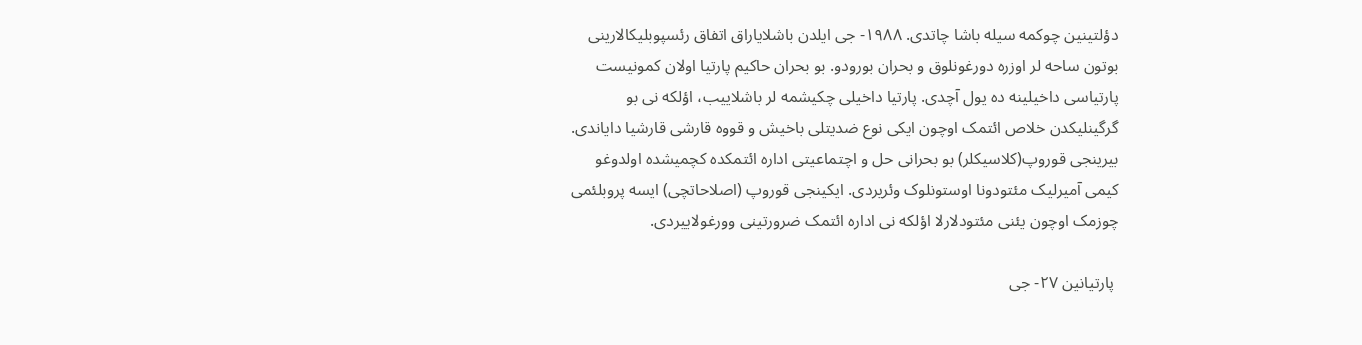دؤلتینین چوکمه سیله باشا چاتدی. ۱٩۸۸- جی ایلدن باشلایاراق اتفاق رئسپوبلیکالارینی بوتون ساحه لر اوزره دورغونلوق و بحران بورودو. بو بحران حاکیم پارتیا اولان کمونیست پارتیاسی داخیلینه ده یول آچدی. پارتیا داخیلی چکیشمه لر باشلاییب، اؤلکه نی بو گرگینلیکدن خلاص ائتمک اوچون ایکی نوع ضدیتلی باخیش و قووه قارشی قارشیا دایاندی. بیرینجی قوروپ(کلاسیکلر) بو بحرانی حل و اچتماعیتی اداره ائتمکده کچمیشده اولدوغو کیمی آمیرلیک مئتودونا اوستونلوک وئریردی. ایکینجی قوروپ (اصلاحاتچی) ایسه پروبلئمی چوزمک اوچون یئنی مئتودلارلا اؤلکه نی اداره ائتمک ضرورتینی وورغولاییردی.

 پارتیانین ۲۷- جی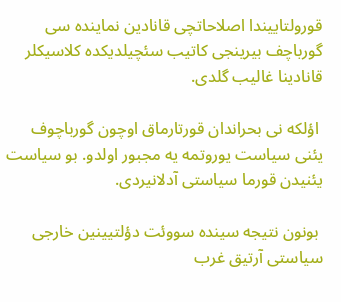قورولتاییندا اصلاحاتچی قانادین نماینده سی گورباچف بیرینجی کاتیب سئچیلدیکده کلاسیکلر قانادینا غالیب گلدی.

 اؤلکه نی بحراندان قورتارماق اوچون گورباچوف یئنی سیاست یوروتمه یه مجبور اولدو. بو سیاست یئنیدن قورما سیاستی آدلانیردی.

 بونون نتیجه سینده سووئت دؤلتیینین خارجی سیاستی آرتیق غرب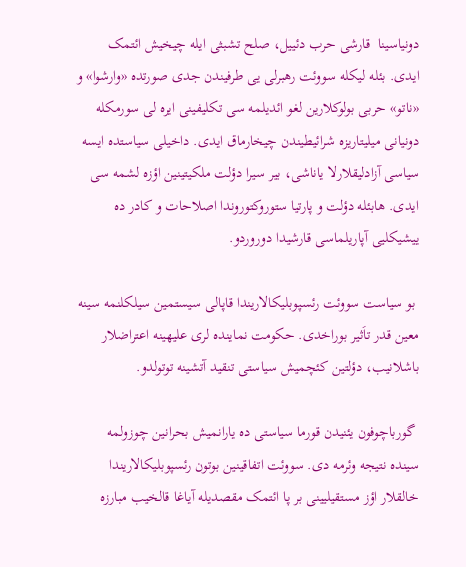دونیاسینا  قارشی حرب دئيیل، صلح تشبثی ایله چیخیش ائتمک ایدی. بئله لیکله سووئت رهبرلی یی طرفیندن جدی صورتده «وارشوا» و «ناتو» حربی بولوکلارین لغو ائدیلمه سی تکلیفینی ایره لی سورمکله دونیانی میلیتاریزه شرائیطیندن چیخارماق ایدی. داخیلی سیاستده ایسه سیاسی آزادلیقلارلا یاناشی، بیر سیرا دؤلت ملکیتینین اؤزه لشمه سی ایدی. هابئله دؤلت و پارتیا ستوروکتوروندا اصلاحات و کادر ده ییشیکلیی آپاریلماسی قارشیدا دوروردو.

 بو سیاست سووئت رئسپوبلیکالاریندا قاپالی سیستمین سیلکلنمه سینه معین قدر تاَثیر بوراخدی. حکومت نماینده لری علیهینه اعتراضلار باشلانیب، دؤلتین کئچمیش سیاستی تنقید آتشینه توتولدو.

 گورباچوفون یئنیدن قورما سیاستی ده یارانمیش بحرانین چوزولمه سینده نتیجه وئرمه دی. سووئت اتفاقینین بوتون رئسپوبلیکالاریندا خالقلار اؤز مستقیلیینی بر پا ائتمک مقصدیله آیاغا قالخیب مبارزه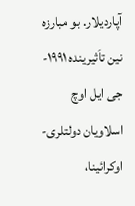آپاردیلار. بو مبارزه نین تاَثیرینده ۱۹۹۱- جی ایل اوچ اسلاویان دولتلری- اوکرائینا،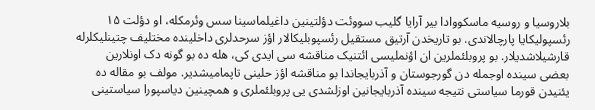بلاروسیا و روسیه ماسکووادا بیر آرایا گلیب سووئت دؤلتینین داغیلماسینا سس وئرمکله، او دؤلت ۱۵ رئسپولیکایا پارچالاندی. بو تاریخدن آرتیق مستقیل رئسپوبلیکالار اؤز سرحدلری داخلینده مختلیف چتینلیکلرله قارشیلاشدیلار. بو پروبلئملرین ان اؤنملیسی ائتنیک مناقشه سی ایدی کی، هله ده بو گونه دک اونلارین بعضی سینده اوجمله دن گورجوستان و آذربایجاندا بو مناقشه اؤز حلینی تاپمامیشدیر. مولف بو مقاله ده یئنیدن قورما سیاستی نتیجه سینده آذربایجانین اوزلشدی یی پروبلئملری و همچینین دیاسپورا سیاستینی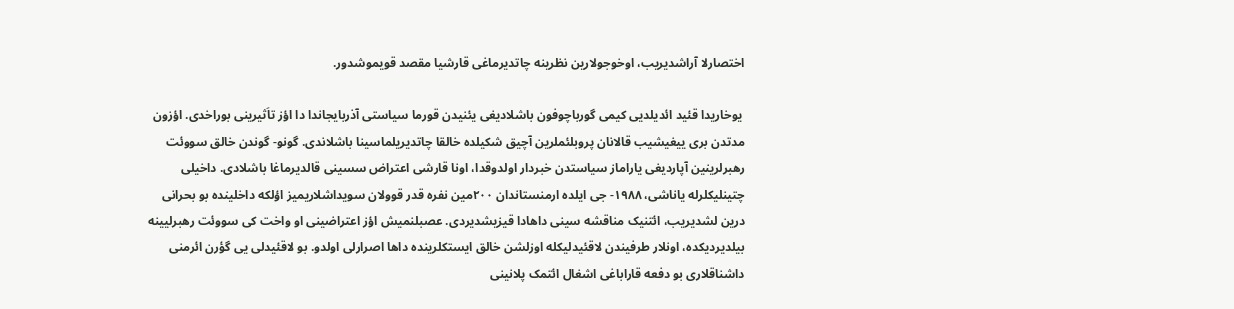اختصارلا آراشدیریب، اوخوجولارین نظرینه چاتدیرماغی قارشیا مقصد قویموشدور.

 یوخاریدا قئید ائدیلدیی کیمی گورباچوفون باشلادیغی یئنیدن قورما سیاستی آذربایجاندا دا اؤز تاَثیرینی بوراخدی. اؤزون مدتدن بری ییغیشیب قالانان پروبلئملرین آچیق شکیلده خالقا چاتدیریلماسینا باشلاندی. گونو- گوندن خالق سووئت رهبرلرینین آپاردیغی یاراماز سیاستدن خبردار اولدوقدا، اونا قارشی اعتراض سسینی قالدیرماغا باشلادی. داخیلی چتینلیکلرله یاناشی، ۱٩۸۸- جی ایلده ارمنستاندان ۲۰۰مین نفره قدر قوولان سویداشلاریمیز اؤلکه داخلینده بو بحرانی  درین لشدیریب، ائتنیک مناقشه سینی داهادا قیزیشدیردی. عصبلنمیش اؤز اعتراضینی او واخت کی سووئت رهبرلیینه بیلدیردیکده، اونلار طرفیندن لاقئیدلیکله اوزلشن خالق ایستکلرینده داها اصرارلی اولدو. بو لاقئیدلی یی گؤرن ائرمنی داشناقلاری بو دفعه قاراباغی اشغال ائتمک پلانینی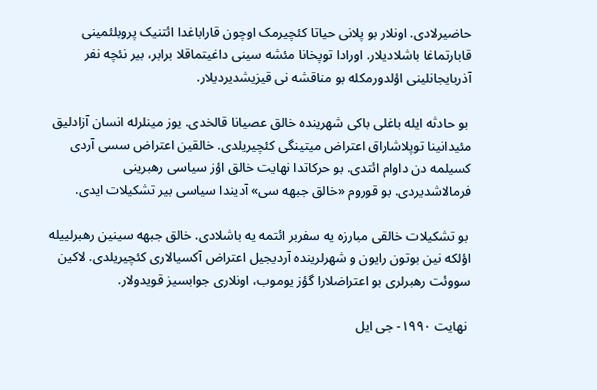حاضیرلادی. اونلار بو پلانی حیاتا کئچیرمک اوچون قاراباغدا ائتنیک پروبلئمینی قابارتماغا باشلادیلار. اورادا توپخانا مئشه سینی داغیتماقلا برابر، بیر نئچه نفر آذربایجانلینی اؤلدورمکله بو مناقشه نی قیزیشدیردیلار.

 بو حادثه ایله باغلی باکی شهرینده خالق عصیانا قالخدی. یوز مینلرله انسان آزادلیق مئیدانینا توپلاشاراق اعتراض میتینگی کئچیریلدی. خالقین اعتراض سسی آردی کسیلمه دن داوام ائتدی. بو حرکاتدا نهایت خالق اؤز سیاسی رهبرینی فرمالاشدیردی. بو قوروم «خالق جبهه سی» آدیندا سیاسی بیر تشکیلات ایدی.

 بو تشکیلات خالقی مبارزه یه سفربر ائتمه یه باشلادی. خالق جبهه سینین رهبرلییله اؤلکه نین بوتون رایون و شهرلرینده آردیجیل اعتراض آکسیالاری کئچیریلدی. لاکین سووئت رهبرلری بو اعتراضلارا گؤز یوموب، اونلاری جوابسیز قویدولار.

 نهایت ۱٩٩۰- جی ایل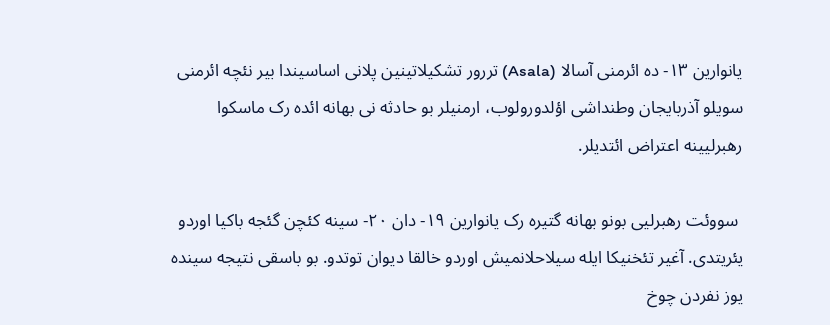یانوارین ۱۳- ده ائرمنی آسالا (Asala) تررور تشکیلاتینین پلانی اساسیندا بیر نئچه ائرمنی سویلو آذربایجان وطنداشی اؤلدورولوب، ارمنیلر بو حادثه نی بهانه ائده رک ماسکوا رهبرلیینه اعتراض ائتدیلر.

 سووئت رهبرلیی بونو بهانه گتیره رک یانوارین ۱٩- دان ۲۰- سینه کئچن گئجه باکیا اوردو یئریتدی. آغیر تئخنیکا ایله سیلاحلانمیش اوردو خالقا دیوان توتدو. بو باسقی نتیجه سینده یوز نفردن چوخ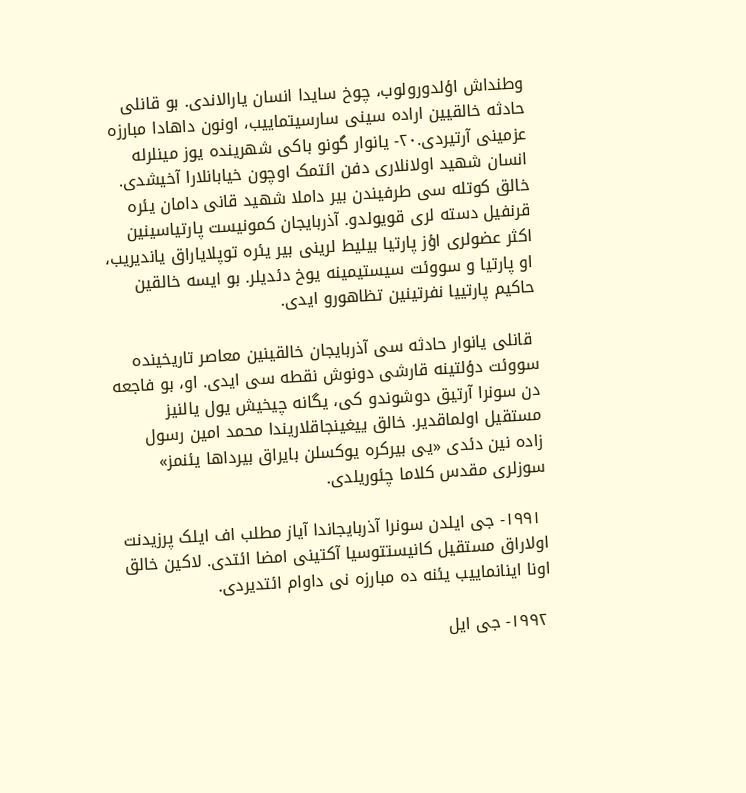وطنداش اؤلدورولوب، چوخ سایدا انسان یارالاندی. بو قانلی حادثه خالقیین اراده سینی سارسیتماییب، اونون داهادا مبارزه عزمینی آرتیردی.۲۰- یانوار گونو باکی شهرینده یوز مینلرله انسان شهید اولانلاری دفن ائتمک اوچون خیابانلارا آخیشدی. خالق کوتله سی طرفیندن بیر داملا شهید قانی دامان یئره قرنفیل دسته لری قویولدو. آذربایجان کمونیست پارتیاسینین اکثر عضولری اؤز پارتیا بیلیط لرینی بیر یئره توپلایاراق یاندیریب، او پارتیا و سووئت سیستیمینه یوخ دئدیلر. بو ایسه خالقین حاکیم پارتییا نفرتینین تظاهورو ایدی.

 قانلی یانوار حادثه سی آذربایجان خالقینین معاصر تاریخینده سووئت دؤلتینه قارشی دونوش نقطه سی ایدی. او، بو فاجعه دن سونرا آرتیق دوشوندو کی، یگانه چیخیش یول یالنیز مستقیل اولماقدیر. خالق ییغینجاقلاریندا محمد امین رسول زاده نین دئدی «یی بیرکره یوکسلن بایراق بیرداها یئنمز» سوزلری مقدس کلاما چئوریلدی.

 ۱٩٩۱- جی ایلدن سونرا آذربایجاندا آیاز مطلب اف ایلک پرزیدنت اولاراق مستقیل کانیستتوسیا آکتینی امضا ائتدی. لاکین خالق اونا اینانماییب یئنه ده مبارزه نی داوام ائتدیردی.

 ۱٩٩۲- جی ایل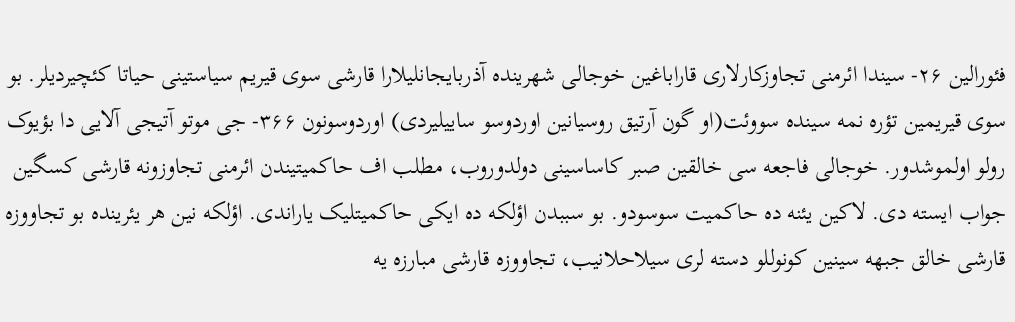فئورالین ۲۶- سیندا ائرمنی تجاوزکارلاری قاراباغین خوجالی شهرینده آذربایجانلیلارا قارشی سوی قیریم سیاستینی حیاتا کئچیردیلر. بو سوی قیریمین تؤره نمه سینده سووئت(او گون آرتیق روسیانین اوردوسو ساییلیردی) اوردوسونون ۳۶۶- جی موتو آتیجی آلایی دا بؤیوک رولو اولموشدور. خوجالی فاجعه سی خالقین صبر کاساسینی دولدوروب، مطلب اف حاکمیتیندن ائرمنی تجاوزونه قارشی کسگین جواب ایسته دی. لاکین یئنه ده حاکمیت سوسودو. بو سببدن اؤلکه ده ایکی حاکمیتلیک یاراندی. اؤلکه نین هر یئرینده بو تجاووزه قارشی خالق جبهه سینین کونوللو دسته لری سیلاحلانیب، تجاووزه قارشی مبارزه یه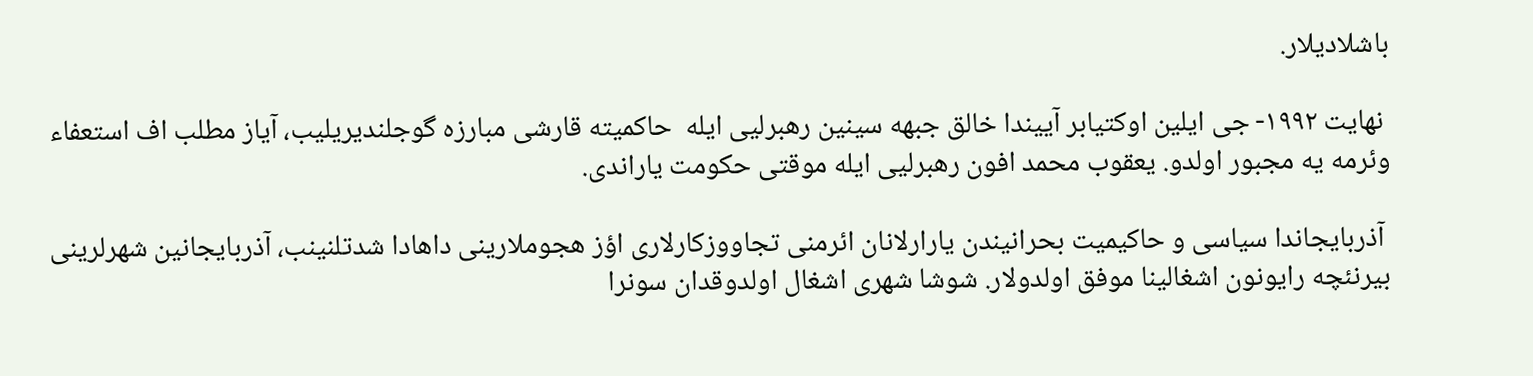باشلادیلار.

 نهایت ۱٩٩۲- جی ایلین اوکتیابر آییندا خالق جبهه سینین رهبرلیی ایله  حاکمیته قارشی مبارزه گوجلندیریلیب، آیاز مطلب اف استعفاء وئرمه یه مجبور اولدو. یعقوب محمد افون رهبرلیی ایله موقتی حکومت یاراندی.

 آذربایجاندا سیاسی و حاکیمیت بحرانیندن یارارلانان ائرمنی تجاووزکارلاری اؤز هجوملارینی داهادا شدتلنینب، آذربایجانین شهرلرینی بیرنئچه رایونون اشغالینا موفق اولدولار. شوشا شهری اشغال اولدوقدان سونرا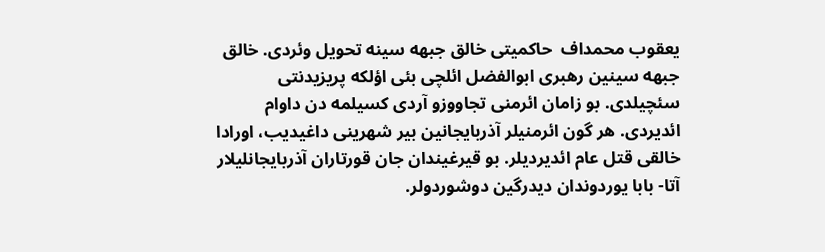یعقوب محمداف  حاکمیتی خالق جبهه سینه تحویل وئردی. خالق جبهه سینین رهبری ابوالفضل ائلچی بئی اؤلکه پریزیدنتی سئچیلدی. بو زامان ائرمنی تجاووزو آردی کسیلمه دن داوام ائدیردی. هر گون ائرمنیلر آذربایجانین بیر شهرینی داغیدیب، اورادا خالقی قتل عام ائدیردیلر. بو قیرغیندان جان قورتاران آذربایجانلیلار آتا- بابا یوردوندان دیدرگین دوشوردولر.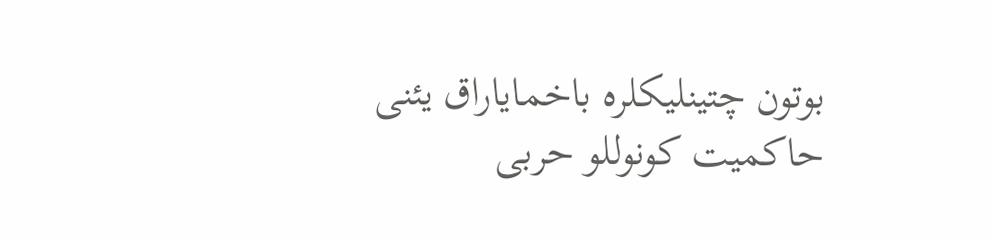بوتون چتینلیکلره باخمایاراق یئنی حاکمیت کونوللو حربی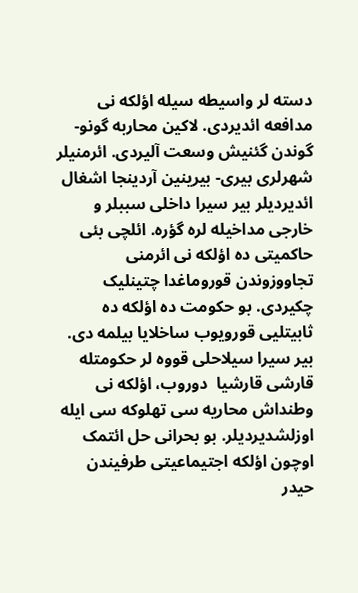دسته لر واسیطه سیله اؤلکه نی مدافعه ائدیردی. لاکین محاربه گونو- گوندن گئنیش وسعت آلیردی. ائرمنیلر شهرلری بیری- بیرینین آردینجا اشغال ائدیردیلر بیر سیرا داخلی سببلر و خارجی مداخیله لره گؤره. ائلچی بئی حاکمیتی ده اؤلکه نی ائرمنی تجاووزوندن قوروماغدا چتینلیک چکیردی. بو حکومت ده اؤلکه ده ثابیتلیی قورویوب ساخلایا بیلمه دی. بیر سیرا سیلاحلی قووه لر حکومتله قارشی قارشیا  دوروب، اؤلکه نی وطنداش محاریه سی تهلوکه سی ایله اوزلشدیردیلر. بو بحرانی حل ائتمک اوچون اؤلکه اجتیماعیتی طرفیندن حیدر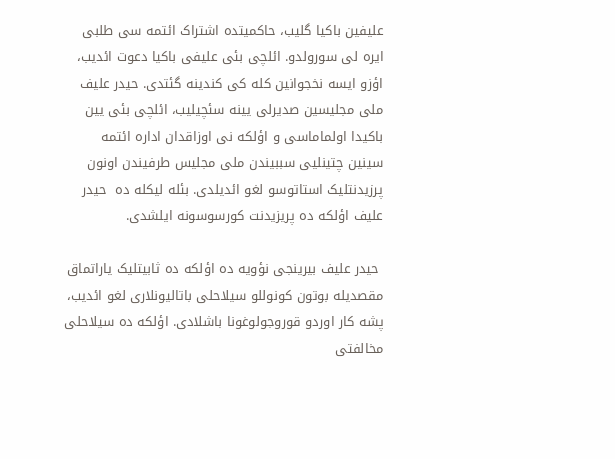علیفین باکیا گلیب، حاکمیتده اشتراک ائتمه سی طلبی ایره لی سورولدو. ائلچی بئی علیفی باکیا دعوت ائدیب، اؤزو ایسه نخجوانین کله کی کندینه گئتدی. حیدر علیف ملی مجلیسین صدیرلی یینه سئچیلیب، ائلچی بئی یین باکیدا اولماماسی و اؤلکه نی اوزاقدان اداره ائتمه سینین چتینلیی سببیندن ملی مجلیس طرفیندن اونون پرزیدنتلیک استاتوسو لغو ائدیلدی. بئله لیکله ده  حیدر علیف اؤلکه ده پریزیدنت کورسوسونه ایلشدی.

 حیدر علیف بیرینجی نؤویه ده اؤلکه ده ثابیتلیک یاراتماق مقصدیله بوتون کونوللو سیلاحلی باتالیونلاری لغو ائدیب، پشه کار اوردو قوروجولوغونا باشلادی. اؤلکه ده سیلاحلی مخالفتی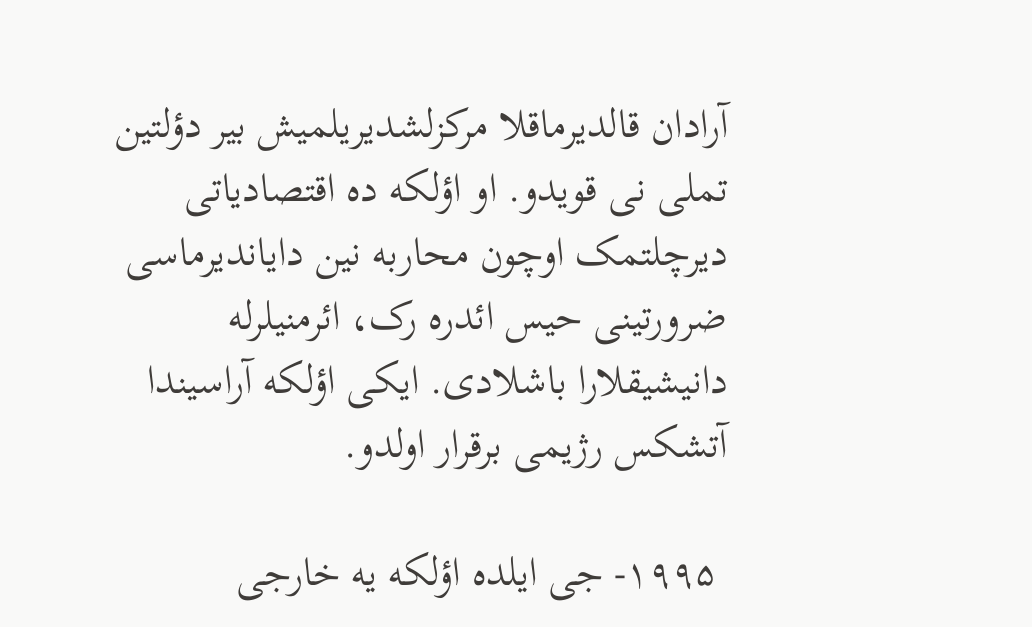آرادان قالدیرماقلا مرکزلشدیریلمیش بیر دؤلتین تملی نی قویدو. او اؤلکه ده اقتصادیاتی دیرچلتمک اوچون محاربه نین دایاندیرماسی ضرورتینی حیس ائدره رک، ائرمنیلرله دانیشیقلارا باشلادی. ایکی اؤلکه آراسیندا آتشکس رژیمی برقرار اولدو.

 ۱٩٩۵- جی ایلده اؤلکه یه خارجی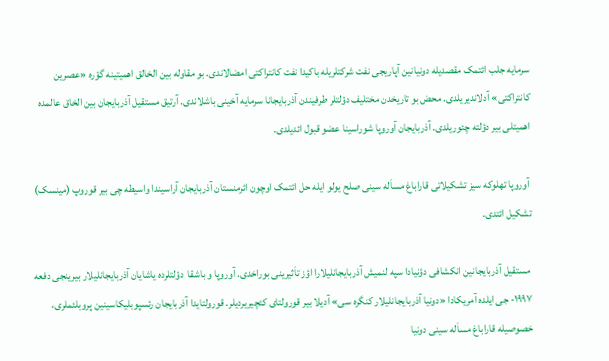سرمایه جلب ائتمک مقصدیله دونیانین آپاریجی نفت شرکتلریله باکیدا نفت کانتراکتی امضالاندی. بو مقاوله بین الخالق اهمیتینه گؤره «عصرین کانتراکتی» آدلاندیریلدی. محض بو تاریخدن مختلیف دؤلتلر طرفیندن آذربایجانا سرمایه آخینی باشلاندی. آرتیق مستقیل آذربایجان بین الخاق عالمده اهمیتلی بیر دؤلته چئوریلدی. آذربایجان آوروپا شوراسینا عضو قبول ائدیلدی.

 آوروپا تهلوکه سیز تشکیلاتی قاراباغ مساَله سینی صلح یولو ایله حل ائتمک اوچون ائرمنستان آذربایجان آراسیندا واسیطه چی بیر قوروپ (مینسک) تشکیل ائتدی.

 مستقیل آذربایجانین انکشافی دؤنیادا سپه لنمیش آذربایجانلیلارا اؤز تاَثیرینی بوراخدی. آوروپا و باشقا  دؤلتلرده یاشایان آذربایجانلیلار بیرینجی دفعه ۱٩٩۷- جی ایلده آمریکادا «دونیا آذربایجانلیلار کنگره سی» آدیلا بیر قورولتای کئچیریردیلر. قورولتایدا آذربایجان رئسپوبلیکاسینین پروبلئملری، خصوصیله قاراباغ مساَله سینی دونیا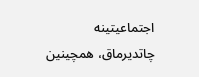اجتماعیتینه چاتدیرماق، همچینین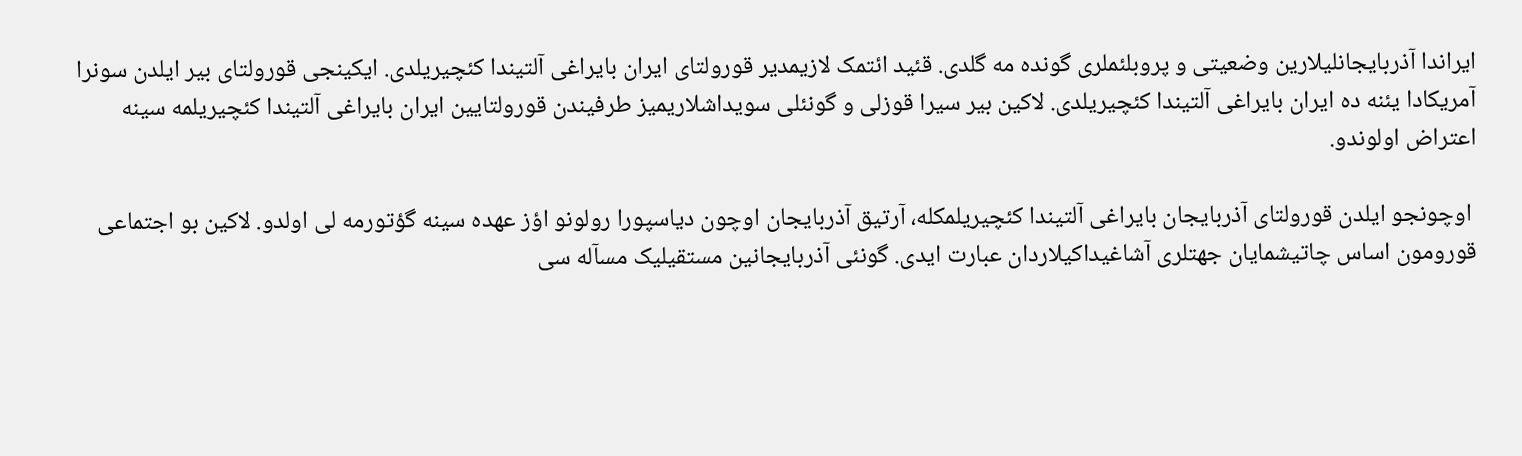ایراندا آذربایجانلیلارین وضعیتی و پروبلئملری گونده مه گلدی. قئید ائتمک لازیمدیر قورولتای ایران بایراغی آلتیندا کئچیریلدی. ایکینجی قورولتای بیر ایلدن سونرا آمریکادا یئنه ده ایران بایراغی آلتیندا کئچیریلدی. لاکین بیر سیرا قوزلی و گونئلی سویداشلاریمیز طرفیندن قورولتایین ایران بایراغی آلتیندا کئچیریلمه سینه اعتراض اولوندو.

 اوچونجو ایلدن قورولتای آذربایجان بایراغی آلتیندا کئچیریلمکله، آرتیق آذربایجان اوچون دیاسپورا رولونو اؤز عهده سینه گؤتورمه لی اولدو. لاکین بو اجتماعی قورومون اساس چاتیشمایان جهتلری آشاغیداکیلاردان عبارت ایدی. گونئی آذربایجانین مستقیلیک مسآله سی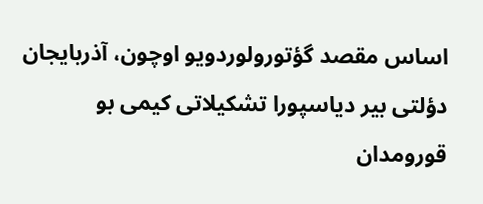اساس مقصد گؤتورولوردویو اوچون، آذربایجان دؤلتی بیر دیاسپورا تشکیلاتی کیمی بو قورومدان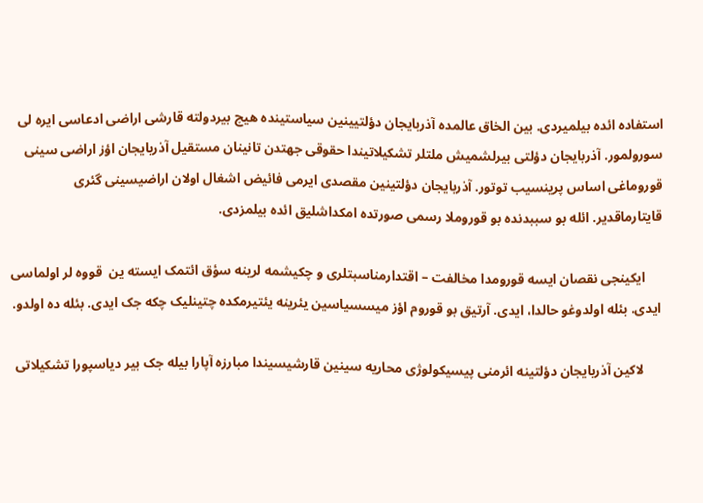استفاده ائده بیلمیردی. بین الخاق عالمده آذربایجان دؤلتیینین سیاستینده هیچ بیردولته قارشی اراضی ادعاسی ایره لی سورولمور. آذربایجان دؤلتی بیرلشمیش ملتلر تشکیلاتیندا حقوقی جهتدن تانینان مستقیل آذربایجان اؤز اراضی سینی قوروماغی اساس پرینسیب توتور. آذربایجان دؤلتینین مقصدی ایرمی فائیض اشغال اولان اراضیسینی گئری قایتارماقدیر. ائله بو سببدنده بو قوروملا رسمی صورتده امکداشلیق ائده بیلمزدی.

     ایکینجی نقصان ایسه قورومدا مخالفت – اقتدارمناسبتلری و چکیشمه لرینه سؤق ائتمک ایسته ین  قووه لر اولماسی ایدی. بئله اولدوغو حالدا، ایدی. آرتیق بو قوروم اؤز میسسیاسین یئرینه یئتیرمکده چتینلیک چکه جک ایدی. بئله ده اولدو.

     لاکین آذربایجان دؤلتینه ائرمنی پیسیکولوژی محاریه سینین قارشیسیندا مبارزه آپارا بیله جک بیر دیاسپورا تشکیلاتی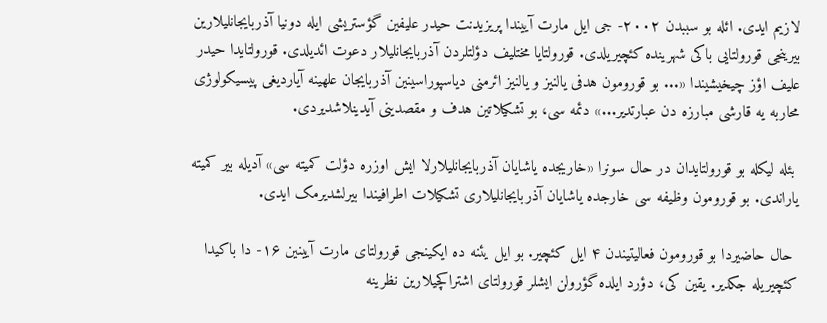لازیم ایدی. ائله بو سببدن ۲۰۰۲- جی ایل مارت آییندا پریزیدنت حیدر علیفین گؤستریشی ایله دونیا آذربایجانلیلارین بیرینجی قورولتایی باکی شهرینده کئچیریلدی. قورولتایا مختلیف دؤلتلردن آذربایجانلیلار دعوت ائدیلدی. قورولتایدا حیدر علیف اؤز چیخیشیندا «... بو قورومون هدفی یالنیز و یالنیز ائرمنی دیاسپوراسینین آذربایجان علهینه آیاردیغی پیسیکولوژی محاربه یه قارشی مبارزه دن عبارتدیر...» دئمه سی، بو تشکیلاتین هدف و مقصدینی آیدینلاشدیردی.

 بئله لیکله بو قورولتایدان در حال سونرا «خاریجده یاشایان آذربایجانلیلارلا ایش اوزره دؤلت کمیته سی» آدیله بیر کمیته یاراندی. بو قورومون وظیفه سی خارجده یاشایان آذربایجانلیلاری تشکیلات اطرافیندا بیرلشدیرمک ایدی.

 حال حاضیردا بو قورومون فعالیتیندن ۴ ایل کئچیر. بو ایل یئنه ده ایکینجی قورولتای مارت آیینین ١۶- دا باکیدا کئچیریله جکدیر. یقین کی، دؤرد ایلده گؤرولن ایشلر قورولتای اشتراکچیلارین نظرینه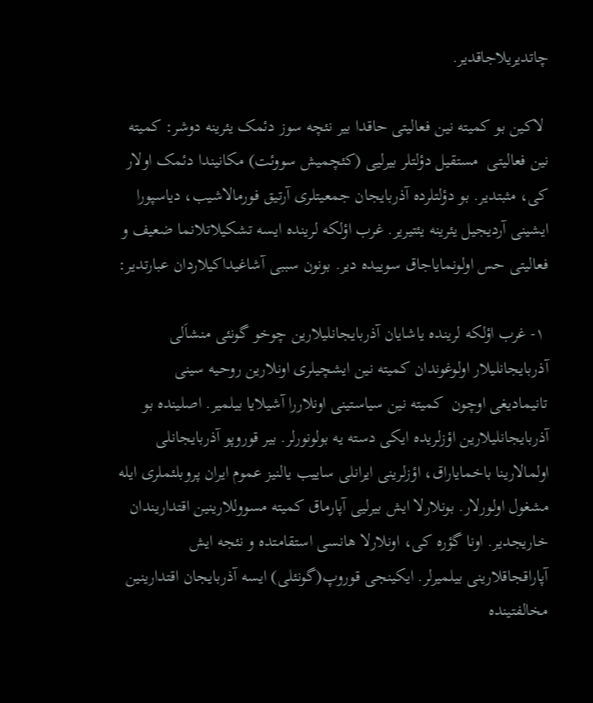چاتدیریلاجاقدیر.

 لاکین بو کمیته نین فعالیتی حاقدا بیر نئچه سوز دئمک یئرینه دوشر: کمیته نین فعالیتی  مستقیل دؤلتلر بیرلیی (کئچمیش سووئت) مکانیندا دئمک اولار کی، مثبتدیر. بو دؤلتلرده آذربایجان جمعیتلری آرتیق فورمالاشیب، دیاسپورا ایشینی آردیجیل یئرینه یئتیریر. غرب اؤلکه لرینده ایسه تشکیلاتلانما ضعیف و فعالیتی حس اولونمایاجاق سوییده دیر. بونون سببی آشاغیداکیلاردان عبارتدیر:

 ۱- غرب اؤلکه لرینده یاشایان آذربایجانلیلارین چوخو گونئی منشاَلی آذربایجانلیلار اولوغوندان کمیته نین ایشچیلری اونلارین روحیه سینی تانیمادیغی اوچون  کمیته نین سیاستینی اونلاررا آشیلایا بیلمیر. اصلینده بو آذربایجانلیلارین اؤزلریده ایکی دسته یه بولونورلر. بیر قوروپو آذربایجانلی اولمالارینا باخمایاراق، اؤزلرینی ایرانلی ساییب یالنیز عموم ایران پروبلئملری ایله مشغول اولورلار. بونلارلا ایش بیرلیی آپارماق کمیته مسووللارینین اقتداریندان خاریجدیر. اونا گؤره کی، اونلارلا هانسی استقامتده و نئجه ایش آپاراقجاقلارینی بیلمیرلر. ایکینجی قوروپ(گونئلی) ایسه آذربایجان اقتدارینین مخالفتینده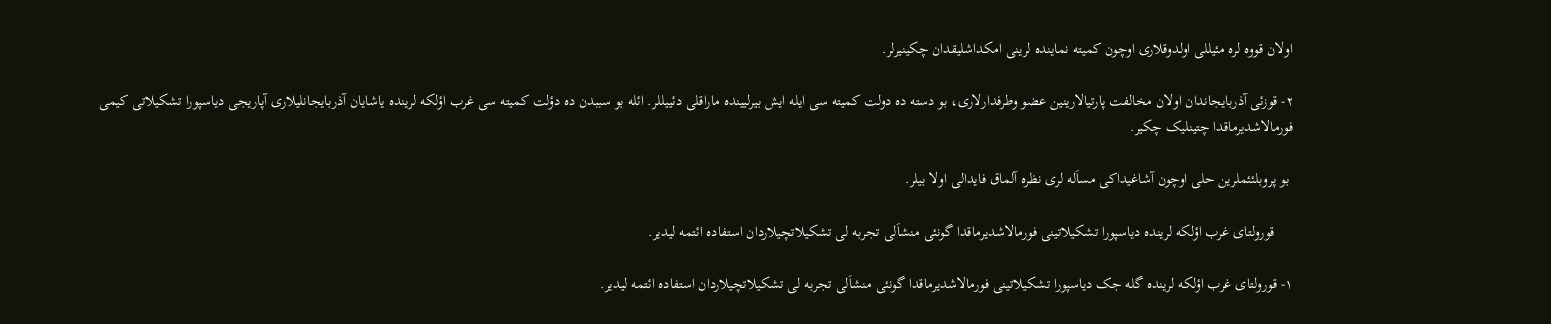اولان قووه لره مئیللی اولدوقلاری اوچون کمیته نماینده لرینی امکداشلیقدان چکینیرلر.

۲- قوزئی آذربایجاندان اولان مخالفت پارتیالارینین عضو وطرفدارلاری، بو دسته ده دولت کمیته سی ایله ایش بیرلیینده ماراقلی دئییللر. ائله بو سببدن ده دؤلت کمیته سی غرب اؤلکه لرینده یاشایان آذربایجانلیلاری آپاریجی دیاسپورا تشکیلاتی کیمی فورمالاشدیرماقدا چتینلیک چکیر.

 بو پروبلئئملرین حلی اوچون آشاغیداکی مساَله لری نظره آلماق فایدالی اولا بیلر.

     قورولتای غرب اؤلکه لرینده دیاسپورا تشکیلاتینی فورمالاشدیرماقدا گونئی منشاَلی تجربه لی تشکیلاتچیلاردان استفاده ائتمه لیدیر.

۱- قورولتای غرب اؤلکه لرینده گله جک دیاسپورا تشکیلاتینی فورمالاشدیرماقدا گونئی منشاَلی تجربه لی تشکیلاتچیلاردان استفاده ائتمه لیدیر.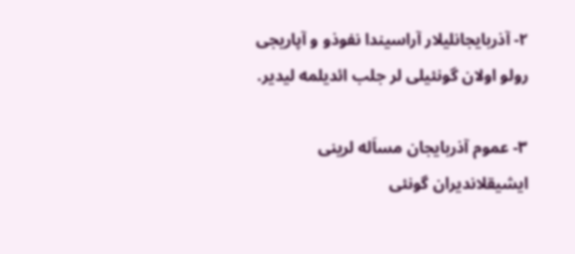۲- آذربایجانلیلار آراسیندا نفوذو و آپاریجی رولو اولان گونئیلی لر جلب ائدیلمه لیدیر.

۳- عموم آذربایجان مساَله لرینی ایشیقلاندیران گونئی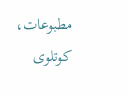مطبوعات، کوتلوی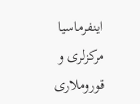اینفرماسیا مرکزلری و قوروملاری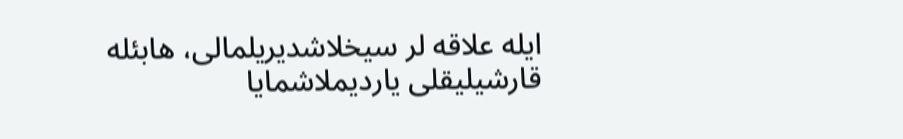ایله علاقه لر سیخلاشدیریلمالی، هابئله قارشیلیقلی یاردیملاشمایا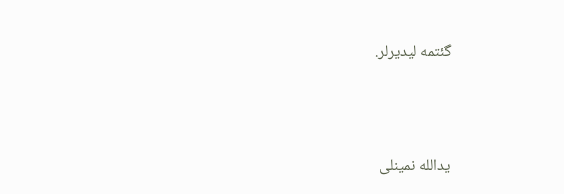گئتمه لیدیرلر.



یدالله نمینلی